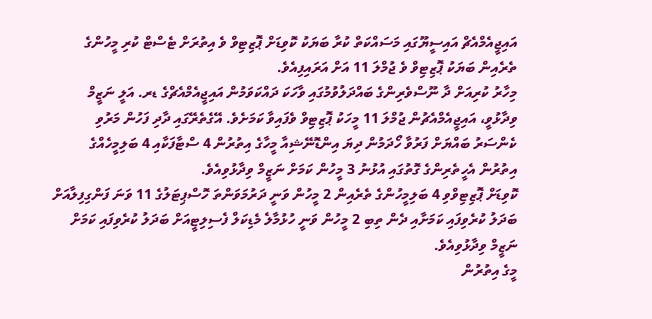އައިޖީއެމްއެޗް އައިސީޔޫގައި މަސައްކަތް ކުރާ ބަޔަކު ކޮވިޑަށް ޕޮޒިޓިވް ވެ އިތުރަށް ޓެސްޓް ކުރި މީހުންގެ ތެރެއިން ބަޔަކު ޕޮޒިޓިވް ވެ ޖުމްލަ 11 އަށް އަރައިފިއެވެ.
މިހާރު ކުރިއަށް ދާ ނޫސްވެރިންގެ ބައްދަލުވުމުގައި ވާހަކަ ދައްކަވަމުން އައިޖީއެމްއެޗްގެ ޑރ. އަލީ ނަޒީމް ވިދާޅުވީ، އައިޖީއެމްއެޗުން ޖުމްލަ 11 މީހަކު ޕޮޒިޓިވް ވެފައިވާ ކަމަށެވެ. އޭގެތެރޭގައި ދާދި ފަހުން މަރުވި ކެންސަރު ބައްޔަށް ފަރުވާ ހޯދަމުން ދިޔަ އިންޑޮނޭޝިއާ މީހާގެ އިތުރުން 4 ސްޓާފަކާއި 4 ބަލިމީހެއްގެ އިތުރުން އެހީތެރިންގެ ގޮތުގައި އުޅުނު 3 މީހުން ކަމަށް ނަޒީމް ވިދާޅުވިއެވެ.
ކޮވިޑަށް ޕޮޒިޓިވްވި 4 ބަލިމީހުންގެ ތެރެއިން 2 މީހުން ވަނީ ދަރުމަވަންތަ ހޮސްޕިޓަލުގެ 11 ވަނަ ފަންގިފިލާއަށް ބަދަލު ކުރެވިފައި ކަމަށާއި ދެން ތިބި 2 މީހުން ވަނީ ހުޅުމާލެ މެޑިކަލް ފެސިލިޓީއަށް ބަދަލު ކުރެވިފައި ކަމަށް ނަޒީމް ވިދާޅުވިއެވެ.
މީގެ އިތުރުން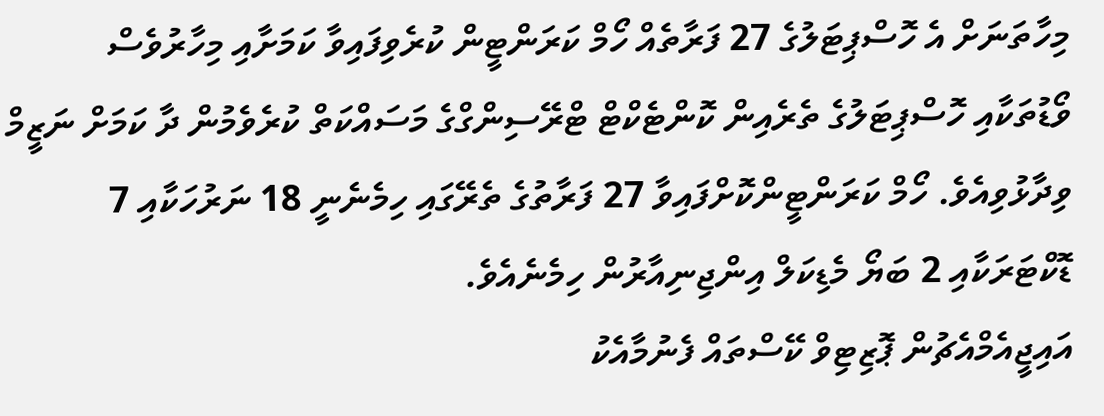މިހާތަނަށް އެ ހޮސްޕިޓަލުގެ 27 ފަރާތެއް ހޯމް ކަރަންޓީން ކުރެވިފައިވާ ކަމަށާއި މިހާރުވެސް ވޯޑުތަކާއި ހޮސްޕިޓަލުގެ ތެރެއިން ކޮންޓެކްޓް ޓްރޭސިންގްގެ މަސައްކަތް ކުރެވެމުން ދާ ކަމަށް ނަޒީމް ވިދާޅުވިއެވެ. ހޯމް ކަރަންޓީންކޮށްފައިވާ 27 ފަރާތުގެ ތެރޭގައި ހިމެނެނީ 18 ނަރުހަކާއި 7 ޑޮކްޓަރަކާއި 2 ބަޔޯ މެޑިކަލް އިންޖިނިއާރުން ހިމެނެއެވެ.
އައިޖީއެމްއެޗުން ޕޮޒިޓިވް ކޭސްތައް ފެނުމާއެކު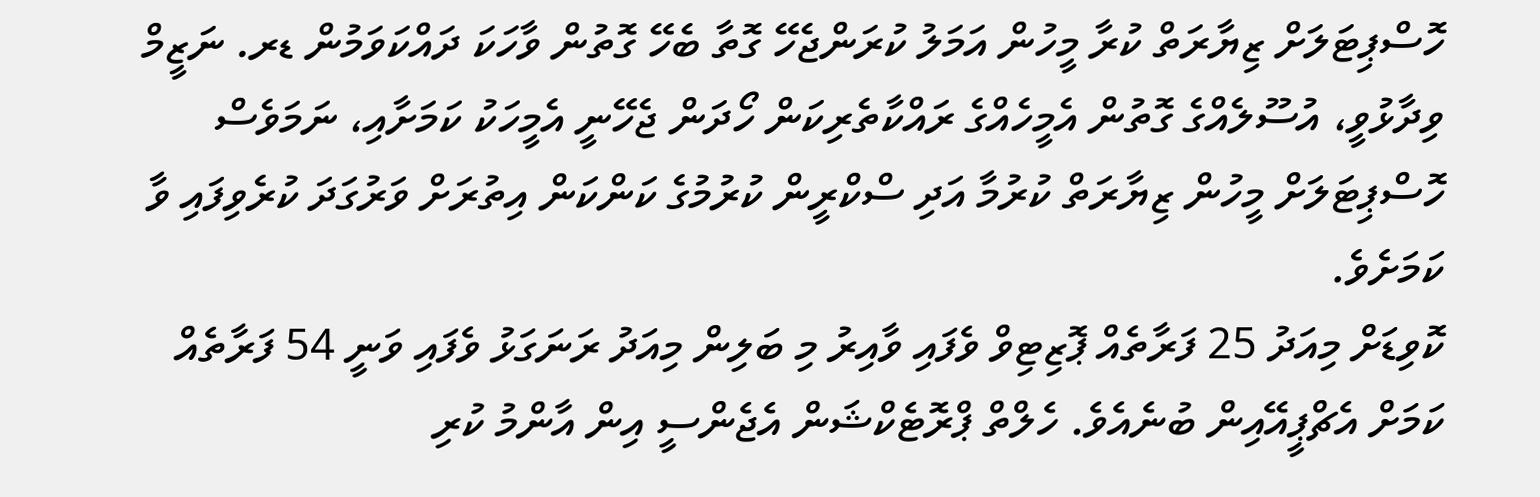ހޮސްޕިޓަލަށް ޒިޔާރަތް ކުރާ މީހުން އަމަލު ކުރަންޖެހޭ ގޮތާ ބެހޭ ގޮތުން ވާހަކަ ދައްކަވަމުން ޑރ. ނަޒީމް ވިދާޅުވީ، އުސޫލެއްގެ ގޮތުން އެމީހެއްގެ ރައްކާތެރިކަން ހޯދަން ޖެހޭނީ އެމީހަކު ކަމަށާއި، ނަމަވެސް ހޮސްޕިޓަލަށް މީހުން ޒިޔާރަތް ކުރުމާ އަދި ސްކްރީން ކުރުމުގެ ކަންކަން އިތުރަށް ވަރުގަދަ ކުރެވިފައި ވާ ކަމަށެވެ.
ކޮވިޑަށް މިއަދު 25 ފަރާތެއް ޕޮޒިޓިވް ވެފައި ވާއިރު މި ބަލިން މިއަދު ރަނަގަޅު ވެފައި ވަނީ 54 ފަރާތެއް ކަމަށް އެޗްޕީއޭއިން ބުނެއެވެ. ހެލްތް ޕްރޮޓެކްޝަން އެޖެންސީ އިން އާންމު ކުރި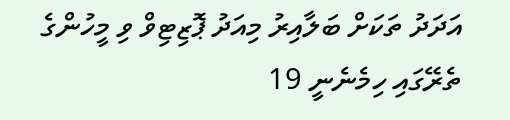އަދަދު ތަކަށް ބަލާއިރު މިއަދު ޕޮޒިޓިވް ވި މީހުންގެ ތެރޭގައި ހިމެނެނީ 19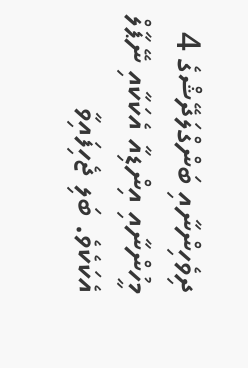ދިވެހިންނާއި ބަންގްލަދޭޝްގެ 4 މީހުންނާއި އިންޑިއާ އެކަކާއި ނޭޕާލް އެކަކެވެ. ބަލި ޖެހިފައިވާ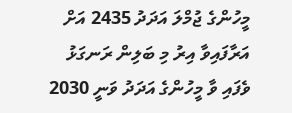މީހުންގެ ޖުމްލަ އަދަދު 2435 އަށް އަރާފައިވާ އިރު މި ބަލިން ރަނގަޅު ވެފައި ވާ މީހުންގެ އަދަދު ވަނީ 2030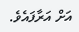އަށް އަރާފައެވެ.